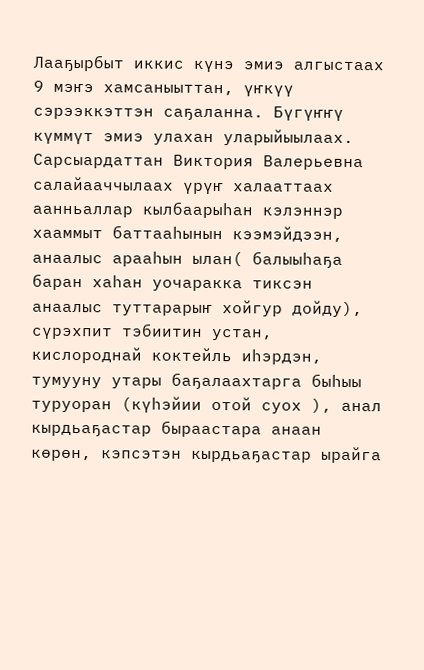Лааҕырбыт иккис күнэ эмиэ алгыстаах 9 мэҥэ хамсаныыттан, үҥкүү сэрээккэттэн саҕаланна. Бүгүҥҥү күммүт эмиэ улахан уларыйыылаах. Сарсыардаттан Виктория Валерьевна салайааччылаах үрүҥ халааттаах аанньаллар кылбаарыһан кэлэннэр хааммыт баттааһынын кээмэйдээн, анаалыс арааһын ылан( балыыһаҕа баран хаһан уочаракка тиксэн анаалыс туттарарыҥ хойгур дойду), сүрэхпит тэбиитин устан, кислороднай коктейль иһэрдэн, тумууну утары баҕалаахтарга быһыы туруоран (күһэйии отой суох ), анал кырдьаҕастар быраастара анаан көрөн, кэпсэтэн кырдьаҕастар ырайга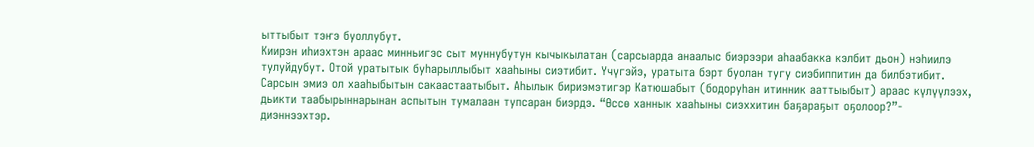ыттыбыт тэҥэ буоллубут.
Киирэн иһиэхтэн араас минньигэс сыт муннубутун кычыкылатан (сарсыарда анаалыс биэрээри аһаабакка кэлбит дьон) нэһиилэ тулуйдубут. Отой уратытык буһарыллыбыт хааһыны сиэтибит. Үчүгэйэ, уратыта бэрт буолан тугу сиэбиппитин да билбэтибит. Сарсын эмиэ ол хааһыбытын сакаастаатыбыт. Аһылык бириэмэтигэр Катюшабыт (бодоруһан итинник ааттыыбыт) араас күлүүлээх, дьикти таабырыннарынан аспытын тумалаан тупсаран биэрдэ. “Өссө ханнык хааһыны сиэххитин баҕараҕыт оҕолоор?”- диэннээхтэр.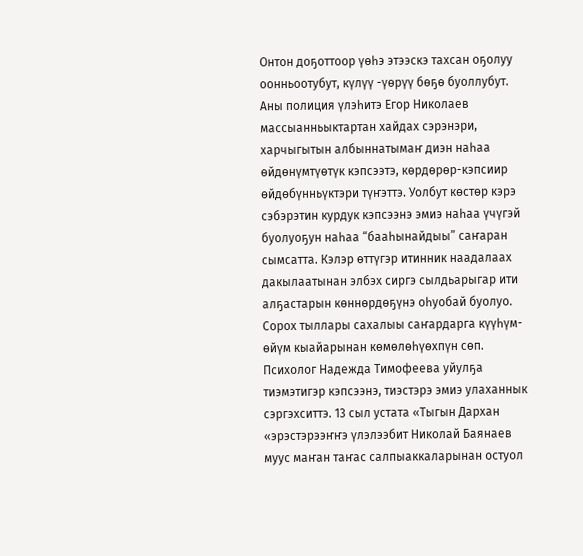Онтон доҕоттоор үөһэ этээскэ тахсан оҕолуу оонньоотубут, күлүү -үөрүү бөҕө буоллубут. Аны полиция үлэһитэ Егор Николаев массыанньыктартан хайдах сэрэнэри, харчыгытын албыннатымаҥ диэн наһаа өйдөнүмтүөтүк кэпсээтэ, көрдөрөр-кэпсиир өйдөбүнньүктэри түҥэттэ. Уолбут көстөр кэрэ сэбэрэтин курдук кэпсээнэ эмиэ наһаа үчүгэй буолуоҕун наһаа “бааһынайдыы” саҥаран сымсатта. Кэлэр өттүгэр итинник наадалаах дакылаатынан элбэх сиргэ сылдьарыгар ити алҕастарын көннөрдөҕүнэ оһуобай буолуо. Сорох тыллары сахалыы саҥардарга күүһүм-өйүм кыайарынан көмөлөһүөхпүн сөп.
Психолог Надежда Тимофеева уйулҕа тиэмэтигэр кэпсээнэ, тиэстэрэ эмиэ улаханнык сэргэхситтэ. 13 сыл устата «Тыгын Дархан «эрэстэрээҥҥэ үлэлээбит Николай Баянаев муус маҥан таҥас салпыаккаларынан остуол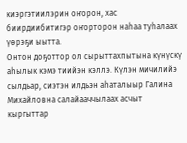киэргэтиилэрин оҥорон, хас биирдиибитигэр оҥорторон наһаа туһалаах үөрэҕи ыытта.
Онтон доҕоттор ол сырыттахпытына күнүскү аһылык кэмэ тиийэн кэллэ. Күлэн мичилийэ сылдьар, сиэтэн илдьэн аһаталыыр Галина Михайловна салайааччылаах асчыт кыргыттар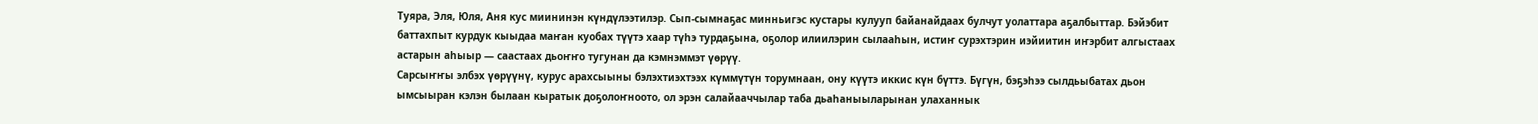Туяра, Эля, Юля, Аня кус миининэн күндүлээтилэр. Сып-сымнаҕас минньигэс кустары кулууп байанайдаах булчут уолаттара аҕалбыттар. Бэйэбит баттахпыт курдук кыыдаа маҥан куобах түүтэ хаар түһэ турдаҕына, оҕолор илиилэрин сылааһын, истиҥ сурэхтэрин иэйиитин иҥэрбит алгыстаах астарын аһыыр — саастаах дьоҥҥо тугунан да кэмнэммэт үөрүү.
Сарсыҥҥы элбэх үөрүүнү, курус арахсыыны бэлэхтиэхтээх күммүтүн торумнаан, ону күүтэ иккис күн бүттэ. Бүгүн, бэҕэһээ сылдьыбатах дьон ымсыыран кэлэн былаан кыратык доҕолоҥноото, ол эрэн салайааччылар таба дьаһаныыларынан улаханнык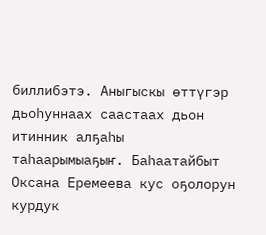биллибэтэ. Аныгыскы өттүгэр дьоһуннаах саастаах дьон итинник алҕаһы таһаарымыаҕыҥ. Баһаатайбыт Оксана Еремеева кус оҕолорун курдук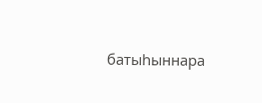батыһыннара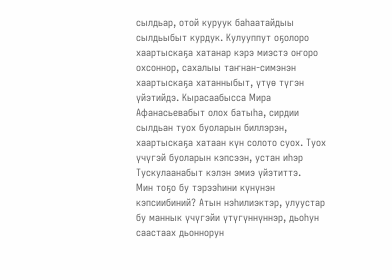сылдьар, отой куруук баһаатайдыы сылдьыбыт курдук. Кулууппут оҕолоро хаартыскаҕа хатанар кэрэ миэстэ оҥоро охсоннор, сахалыы таҥнан-симэнэн хаартыскаҕа хатанныбыт, үтүө түгэн үйэтийдэ. Кырасаабысса Мира Афанасьевабыт олох батыһа, сирдии сылдьан туох буоларын биллэрэн, хаартыскаҕа хатаан күн солото суох. Туох үчүгэй буоларын кэпсээн, устан иһэр Тускулаанабыт кэлэн эмиэ үйэтиттэ.
Мин тоҕо бу тэрээһини күнүнэн кэпсиибиний? Атын нэһилиэктэр, улуустар бу маннык үчүгэйи үтүгүннүннэр, дьоһун саастаах дьоннорун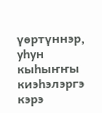үөртүннэр, уһун кыһыҥҥы киэһэлэргэ кэрэ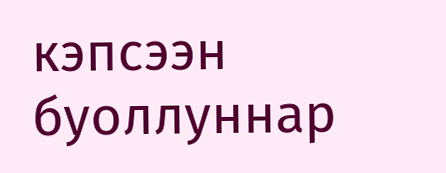кэпсээн буоллуннар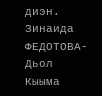диэн.
Зинаида ФЕДОТОВА-Дьол Кыыма